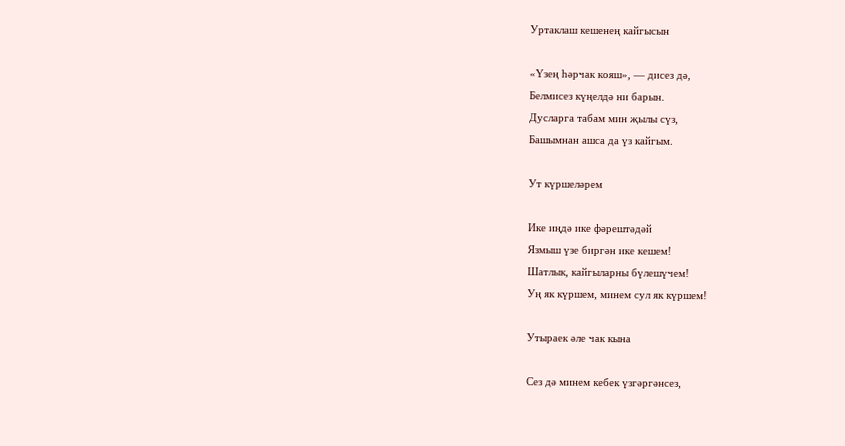Уртаклаш кешенең кайгысын

«Үзең һәрчак кояш», — дисез дә,
Белмисез күңелдә ни барын.
Дусларга табам мин җылы сүз,
Башымнан ашса да үз кайгым.

Ут күршеләрем

Ике иңдә ике фәрештәдәй
Язмыш үзе биргән ике кешем!
Шатлык, кайгыларны бүлешүчем!
Уң як күршем, минем сул як күршем!

Утыраек әле чак кына

Сез дә минем кебек үзгәргәнсез,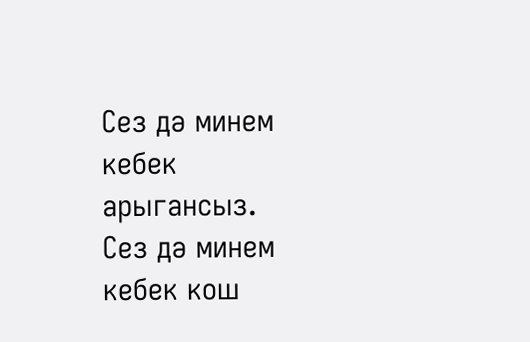Сез дә минем кебек арыгансыз.
Сез дә минем кебек кош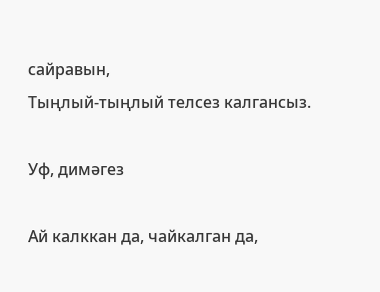сайравын,
Тыңлый-тыңлый телсез калгансыз.

Уф, димәгез

Ай калккан да, чайкалган да,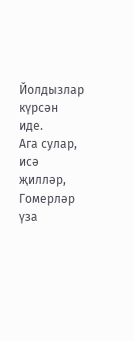Йолдызлар күрсән иде.
Ага сулар, исә җилләр,
Гомерләр үза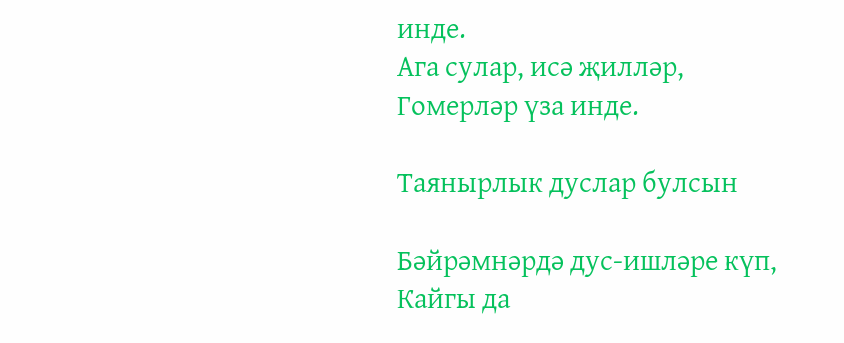инде.
Ага сулар, исә җилләр,
Гомерләр үза инде.

Таянырлык дуслар булсын

Бәйрәмнәрдә дус-ишләре күп,
Кайгы да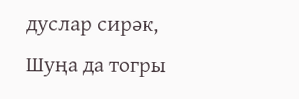дуслар сирәк,
Шуңа да тогры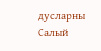дусларны
Салый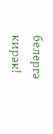белергә кирәк!